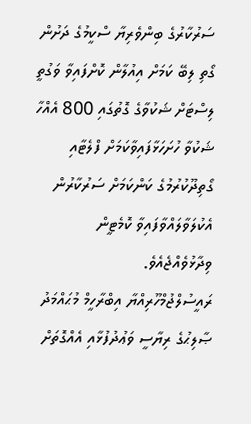ސަރުކާރުގެ ބިންވެރިޔާ ސްކީމުގެ ދަށުން ގޯތި ލިބޭ ކަމަށް އިއުލާން ކޮށްފައިވާ ވަގުތީ ލިސްޓަށް ޝަކުވާގެ ގޮތުގައި 800 އެއްހާ ޝަކުވާ ހުށަހަޅާފައިވާކަމަށް ފްލެޓާއި ގޯތިދޫކުރުމުގެ ކަންކަމަށް ސަރުކާރުން އެކުލަވާލައްވާފައިވާ ކޮމެޓީން ވިދާޅުވެއްޖެއެވެ.
ރައީސުލްޖުމްހޫރިއްޔާ އިބްރާހީމް މުޙައްމަދު ޞާލިޙުގެ ރިޔާސީ ވަޢުދުފުޅާއި އެއްގޮތަށް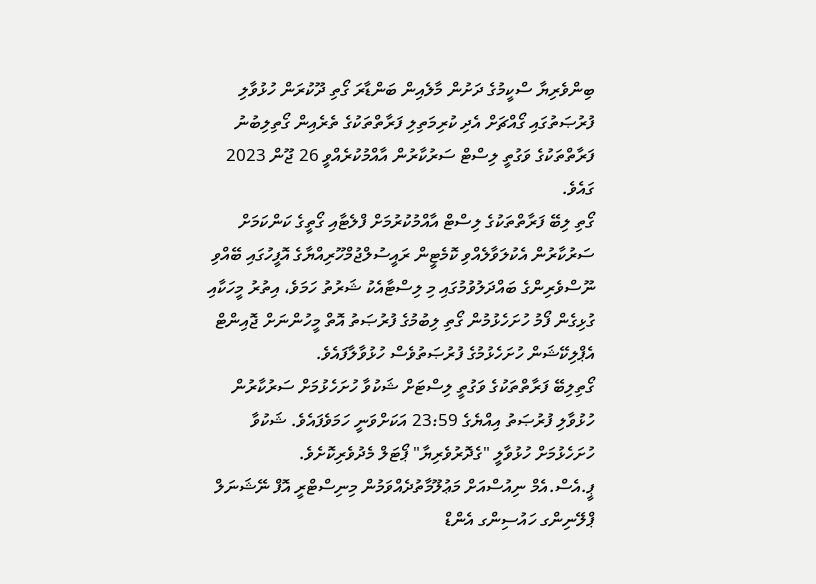ބިންވެރިޔާ ސްކީމުގެ ދަށުން މާލެއިން ބަންޑާރަ ގޯތި ދޫކުރަން ހުޅުވާލި ފުރުޞަތުގައި ގޯއްޗަށް އެދި ކުރިމަތިލި ފަރާތްތަކުގެ ތެރެއިން ގޯތިލިބުނު ފަރާތްތަކުގެ ވަގުތީ ލިސްޓް ސަރުކާރުން އާއްމުކުރެއްވީ 26 ޖޫން 2023 ގައެވެ.
ގޯތި ލިބޭ ފަރާތްތަކުގެ ލިސްޓް އާއްމުކުރުމަށް ފްލެޓާއި ގޯތީގެ ކަންކަމަށް ސަރުކާރުން އެކުލަވާލެއްވި ކޮމެޓީން ރައީސުލްޖުމްހޫރިއްޔާގެ އޮފީހުގައި ބޭއްވި ނޫސްވެރިންގެ ބައްދަލުވުމުގައި މި ލިސްޓާއެކު ޝަރުތު ހަމަވެ، އިތުރު މީހަކާއި ގުޅިގެން ފޯމު ހުށަހެޅުމުން ގޯތި ލިބުމުގެ ފުރުޞަތު އޮތް މީހުންނަށް ޖޮއިންޓް އެޕްލިކޭޝަން ހުށަހެޅުމުގެ ފުރުޞަތުވެސް ހުޅުވާލާފައެވެ.
ގޯތިލިބޭ ފަރާތްތަކުގެ ވަގުތީ ލިސްޓަށް ޝަކުވާ ހުށަހެޅުމަށް ސަރުކާރުން ހުޅުވާލި ފުރުޞަތު އިއްޔެގެ 23:59 އަކަށްވަނީ ހަމަވެފައެވެ. ޝަކުވާ ހުށަހެޅުމަށް ހުޅުވާލީ "ގެދޮރުވެރިޔާ" ޕޯޓަލް މެދުވެރިކޮށެވެ.
ޕީ.އެސް.އެމް ނިއުސްއަށް މަޢުލޫމާތުދެއްވަމުން މިނިސްޓްރީ އޮފް ނޭޝަނަލް ޕްލޭނިންގ ހައުސިންގ އެންޑް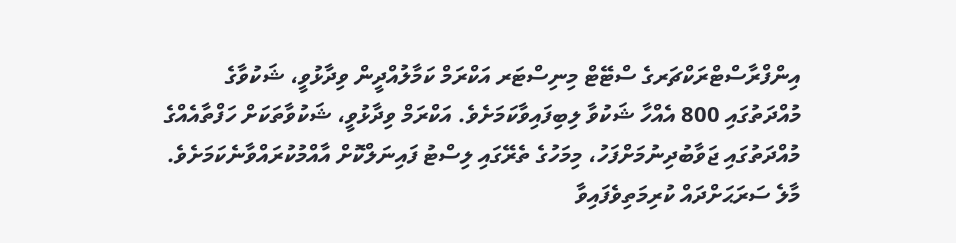އިންފްރާސްޓްރަކްޗަރގެ ސްޓޭޓް މިނިސްޓަރ އަކްރަމް ކަމާލުއްދީން ވިދާޅުވީ، ޝަކުވާގެ މުއްދަތުގައި 800 އެއްހާ ޝަކުވާ ލިބިފައިވާކަމަށެވެ. އަކްރަމް ވިދާޅުވީ، ޝަކުވާތަކަށް ހަފްތާއެއްގެ މުއްދަތުގައި ޖަވާބުދިނުމަށްފަހު، މިމަހުގެ ތެރޭގައި ލިސްޓު ފައިނަލްކޮށް އާއްމުކުރައްވާނެކަމަށެވެ.
މާލެ ސަރަޙަށްދައް ކުރިމަތިވެފައިވާ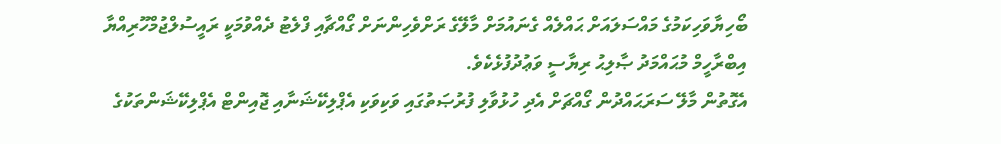ބޯހިޔާވަހިކަމުގެ މައްސަލައަށް ޙައްލެއް ގެނައުމަށް މާލޭގެ ރަށްވެހިންނަށް ގޯއްޗާއި ފްލެޓު ދެއްވުމަކީ ރައީސުލްޖުމްހޫރިއްޔާ އިބްރާހީމް މުޙައްމަދު ޞާލިޙު ރިޔާސީ ވަޢުދުފުޅެކެވެ.
އެގޮތުން މާލޭ ސަރަޙައްދުން ގޯއްޗަށް އެދި ހުޅުވާލި ފުރުޞަތުގައި ވަކިވަކި އެޕްލިކޭޝަނާއި ޖޮއިންޓް އެޕްލިކޭޝަންތަކުގެ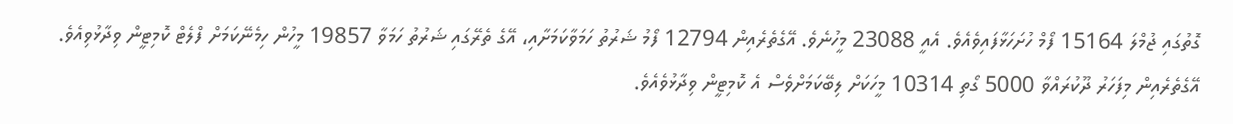ގޮތުގައި ޖުމްލަ 15164 ފޯމް ހުށަހަޅާފައިވެއެވެ. އެއީ 23088 މީހުނެވެ. އޭގެތެރެއިން 12794 ފޯމު ޝަރުތު ހަމަވާކަމަށާއި، އޭގެ ތެރޭގައި ޝަރުތު ހަމަވާ 19857 މީހުން ހިމެނޭކަމަށް ފްލެޓް ކޮމިޓީން ވިދާޅުވިއެވެ. އޭގެތެރެއިން މިފަހަރު ދޫކުރައްވާ 5000 ގޯތި 10314 މީހަކަށް ލިބޭކަމަށްވެސް އެ ކޮމިޓީން ވިދާޅުވެއެވެ.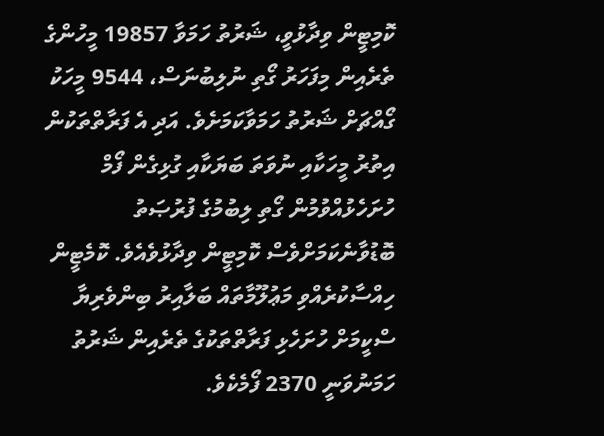ކޮމިޓީން ވިދާޅުވީ، ޝަރުތު ހަމަވާ 19857 މީހުންގެ ތެރެއިން މިފަހަރު ގޯތި ނުލިބުނަސް، 9544 މީހަކު ގޯއްޗަށް ޝަރުތު ހަމަވާކަމަށެވެ. އަދި އެ ފަރާތްތަކުން އިތުރު މީހަކާއި ނުވަތަ ބަޔަކާއި ގުޅިގެން ފޯމް ހުށަހެޅުއްވުމުން ގޯތި ލިބުމުގެ ފުރުޞަތު ބޮޑުވާނެކަމަށްވެސް ކޮމިޓީން ވިދާޅުވެއެވެ. ކޮމެޓީން ހިއްސާކުރެއްވި މަޢުލޫމާތައް ބަލާއިރު ބިންވެރިޔާ ސްކީމަށް ހުށަހެޅި ފަރާތްތަކުގެ ތެރެއިން ޝަރުތު ހަމަނުވަނީ 2370 ފޯމެކެވެ.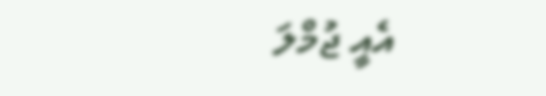އެއީ ޖުމްލަ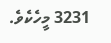3231 މީހެކެވެ.